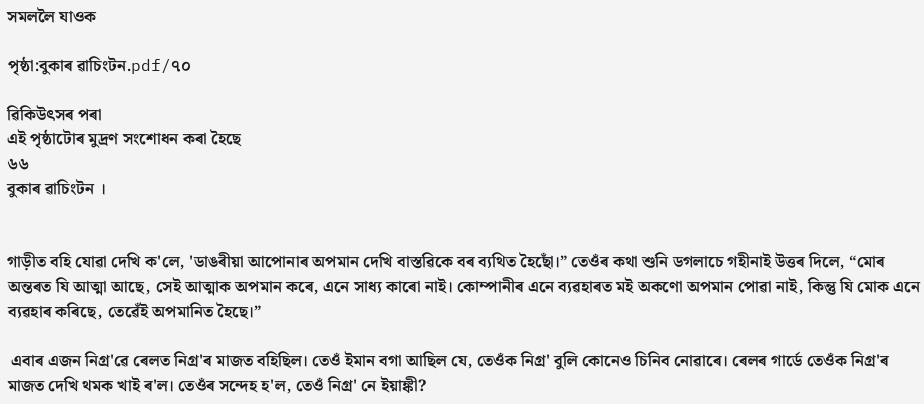সমললৈ যাওক

পৃষ্ঠা:বুকাৰ ৱাচিংটন.pdf/৭০

ৱিকিউৎসৰ পৰা
এই পৃষ্ঠাটোৰ মুদ্ৰণ সংশোধন কৰা হৈছে
৬৬
বুকাৰ ৱাচিংটন ।


গাড়ীত বহি যোৱা দেখি ক'লে, 'ডাঙৰীয়া আপোনাৰ অপমান দেখি বাস্তৱিকে বৰ ব্যথিত হৈছোঁ।” তেওঁৰ কথা শুনি ডগলাচে গহীনাই উত্তৰ দিলে, “মোৰ অন্তৰত যি আত্মা আছে, সেই আত্মাক অপমান কৰে, এনে সাধ্য কাৰো নাই। কোম্পানীৰ এনে ব্যৱহাৰত মই অকণো অপমান পোৱা নাই, কিন্তু যি মোক এনে ব্যৱহাৰ কৰিছে, তেৱেঁই অপমানিত হৈছে।”

 এবাৰ এজন নিগ্ৰ'ৱে ৰেলত নিগ্ৰ'ৰ মাজত বহিছিল। তেওঁ ইমান বগা আছিল যে, তেওঁক নিগ্ৰ' বুলি কোনেও চিনিব নোৱাৰে। ৰেলৰ গাৰ্ডে তেওঁক নিগ্ৰ'ৰ মাজত দেখি থমক খাই ৰ'ল। তেওঁৰ সন্দেহ হ'ল, তেওঁ নিগ্ৰ' নে ইয়াঙ্কী?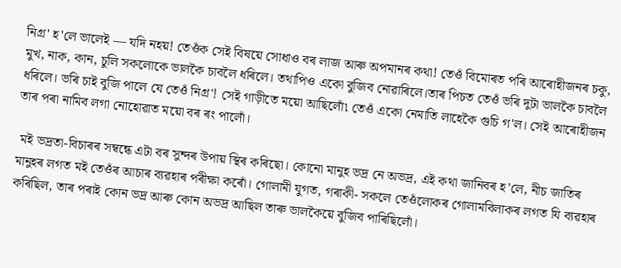নিগ্ৰ' হ'লে ভালেই — যদি নহয়! তেওঁক সেই বিষয়ে সোধাও বৰ লাজ আৰু অপমানৰ কথা! তেওঁ বিমোৰত পৰি আৰোহীজনৰ চকু, মুখ, নাক, কান, চুলি সকলোকে ভালকৈ চাবলৈ ধৰিলে। তথাপিও একো বুজিব নোৱাৰিলে।তাৰ পিচত তেওঁ ভৰি দুটা ভালকৈ চাবলৈ ধৰিলে। ভৰি চাই বুজি পালে যে তেওঁ নিগ্ৰ'! সেই গাড়ীতে ময়ো আছিলোঁ৷ তেওঁ একো নেমাতি লাহেকৈ গুচি গ'ল। সেই আৰোহীজন তাৰ পৰা নামিব লগা নোহোৱাত ময়ো বৰ ৰং পালোঁ।

 মই ভদ্ৰতা-বিচাৰৰ সম্বন্ধে এটা বৰ সুন্দৰ উপায় স্থিৰ কৰিছো। কোনো মানুহ ভদ্ৰ নে অভদ্ৰ, এই কথা জানিবৰ হ'লে, নীচ জাতিৰ মানুহৰ লগত মই তেওঁৰ আচাৰ ব্যৱহাৰ পৰীক্ষা কৰোঁ। গোলামী যুগত, গৰাকী- সকলে তেওঁলোকৰ গোলামবিলাকৰ লগত যি ব্যৱহাৰ কৰিছিল, তাৰ পৰাই কোন ভদ্ৰ আৰু কোন অভদ্ৰ আছিল তাৰু ভালকৈয়ে বুজিব পাৰিছিলোঁ।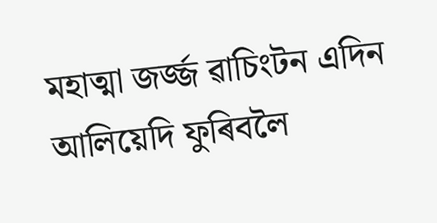মহাত্মা জৰ্জ্জ ৱাচিংটন এদিন আলিয়েদি ফুৰিবলৈ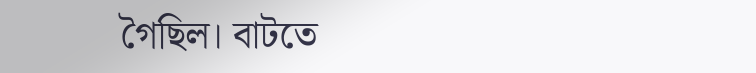গৈছিল। বাটতে